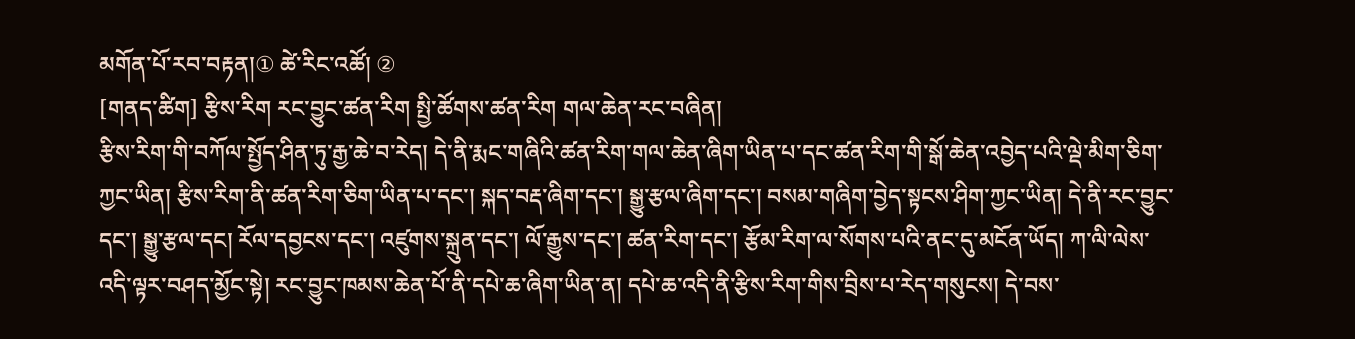མགོན་པོ་རབ་བརྟན།① ཚེ་རིང་འཚོ། ②
[གནད་ཚིག] རྩིས་རིག རང་བྱུང་ཚན་རིག སྤྱི་ཚོགས་ཚན་རིག གལ་ཆེན་རང་བཞིན།
རྩིས་རིག་གི་བཀོལ་སྤྱོད་ཤིན་ཏུ་རྒྱ་ཆེ་བ་རེད། དེ་ནི་རྨང་གཞིའི་ཚན་རིག་གལ་ཆེན་ཞིག་ཡིན་པ་དང་ཚན་རིག་གི་སྒོ་ཆེན་འབྱེད་པའི་ལྡེ་མིག་ཅིག་ཀྱང་ཡིན། རྩིས་རིག་ནི་ཚན་རིག་ཅིག་ཡིན་པ་དང་། སྐད་བརྡ་ཞིག་དང་། སྒྱུ་རྩལ་ཞིག་དང་། བསམ་གཞིག་བྱེད་སྟངས་ཤིག་ཀྱང་ཡིན། དེ་ནི་རང་བྱུང་དང་། སྒྱུ་རྩལ་དང། རོལ་དབྱངས་དང་། འཛུགས་སྐྲུན་དང་། ལོ་རྒྱུས་དང་། ཚན་རིག་དང་། རྩོམ་རིག་ལ་སོགས་པའི་ནང་དུ་མངོན་ཡོད། ཀ་ལི་ལེས་འདི་ལྟར་བཤད་མྱོང་སྟེ། རང་བྱུང་ཁམས་ཆེན་པོ་ནི་དཔེ་ཆ་ཞིག་ཡིན་ན། དཔེ་ཆ་འདི་ནི་རྩིས་རིག་གིས་བྲིས་པ་རེད་གསུངས། དེ་བས་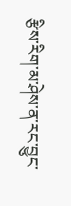རྩིས་རིག་མ་ཤེས་ན་རང་བྱུང་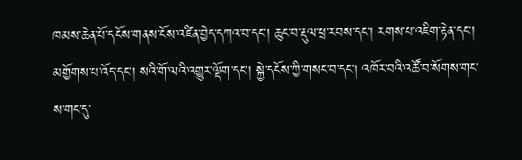ཁམས་ཆེན་པོ་དངོས་གནས་ངོས་འཛིན་བྱེད་དཀའ་བ་དང་། ཆུང་བ་རྡུལ་ཕྲ་རབས་དང་། རགས་པ་འཇིག་རྟེན་དང་། མགྱོགས་པ་འོད་དང་། སའི་གོ་ལའི་འགྱུར་ལྡོག་དང་། སྐྱེ་དངོས་ཀྱི་གསང་བ་དང། འཁོར་བའི་འཚོ་བ་སོགས་གང་ས་གང་དུ་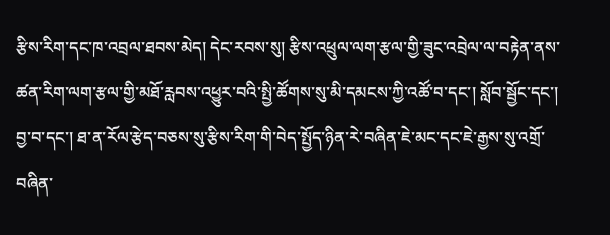རྩིས་རིག་དང་ཁ་འབྲལ་ཐབས་མེད། དེང་རབས་སུ། རྩིས་འཕྲུལ་ལག་རྩལ་གྱི་ཟུང་འབྲེལ་ལ་བརྟེན་ནས་ཚན་རིག་ལག་རྩལ་གྱི་མཐོ་རླབས་འཕྱུར་བའི་སྤྱི་ཚོགས་སུ་མི་དམངས་ཀྱི་འཚོ་བ་དང་། སློབ་སྦྱོང་དང་། བྱ་བ་དང་། ཐ་ན་རོལ་རྩེད་བཅས་སུ་རྩིས་རིག་གི་བེད་སྤྱོད་ཉིན་རེ་བཞིན་ཇེ་མང་དང་ཇེ་རྒྱས་སུ་འགྲོ་བཞིན་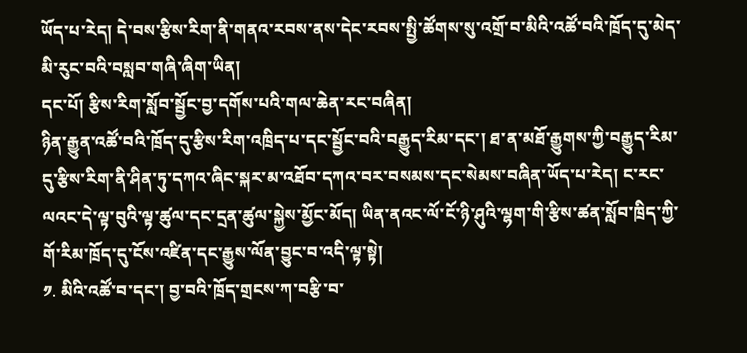ཡོད་པ་རེད། དེ་བས་རྩིས་རིག་ནི་གནའ་རབས་ནས་དེང་རབས་སྤྱི་ཚོགས་སུ་འགྲོ་བ་མིའི་འཚོ་བའི་ཁྲོད་དུ་མེད་མི་རུང་བའི་བསླབ་གཞི་ཞིག་ཡིན།
དང་པོ། རྩིས་རིག་སློབ་སྦྱོང་བྱ་དགོས་པའི་གལ་ཆེན་རང་བཞིན།
ཉིན་རྒྱུན་འཚོ་བའི་ཁྲོད་དུ་རྩིས་རིག་འཁྲིད་པ་དང་སྦྱོང་བའི་བརྒྱུད་རིམ་དང་། ཐ་ན་མཐོ་རྒྱུགས་ཀྱི་བརྒྱུད་རིམ་དུ་རྩིས་རིག་ནི་ཤིན་ཏུ་དཀའ་ཞིང་སྐར་མ་འཐོབ་དཀའ་བར་བསམས་དང་སེམས་བཞིན་ཡོད་པ་རེད། ང་རང་ལའང་དེ་ལྟ་བུའི་ལྟ་ཚུལ་དང་དྲན་ཚུལ་སྐྱེས་མྱོང་མོད། ཡིན་ནའང་ལོ་ངོ་ཉི་ཤུའི་ལྷག་གི་རྩིས་ཚན་སློབ་ཁྲིད་ཀྱི་གོ་རིམ་ཁྲོད་དུ་ངོས་འཛིན་དང་རྒྱུས་ལོན་བྱུང་བ་འདི་ལྟ་སྟེ།
༡. མིའི་འཚོ་བ་དང་། བྱ་བའི་ཁྲོད་གྲངས་ཀ་བརྩི་བ་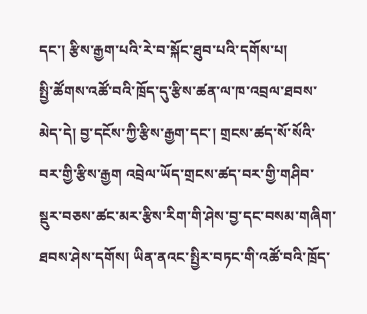དང་། རྩིས་རྒྱག་པའི་རེ་བ་སྐོང་ཐུབ་པའི་དགོས་པ།
སྤྱི་ཚོགས་འཚོ་བའི་ཁྲོད་དུ་རྩིས་ཚན་ལ་ཁ་འབྲལ་ཐབས་མེད་དེ། བྱ་དངོས་ཀྱི་རྩིས་རྒྱག་དང་། གྲངས་ཚད་སོ་སོའི་བར་གྱི་རྩིས་རྒྱག འབྲེལ་ཡོད་གྲངས་ཚད་བར་གྱི་གཤིབ་སྡུར་བཅས་ཚང་མར་རྩིས་རིག་གི་ཤེས་བྱ་དང་བསམ་གཞིག་ཐབས་ཤེས་དགོས། ཡིན་ནའང་སྤྱིར་བཏང་གི་འཚོ་བའི་ཁྲོད་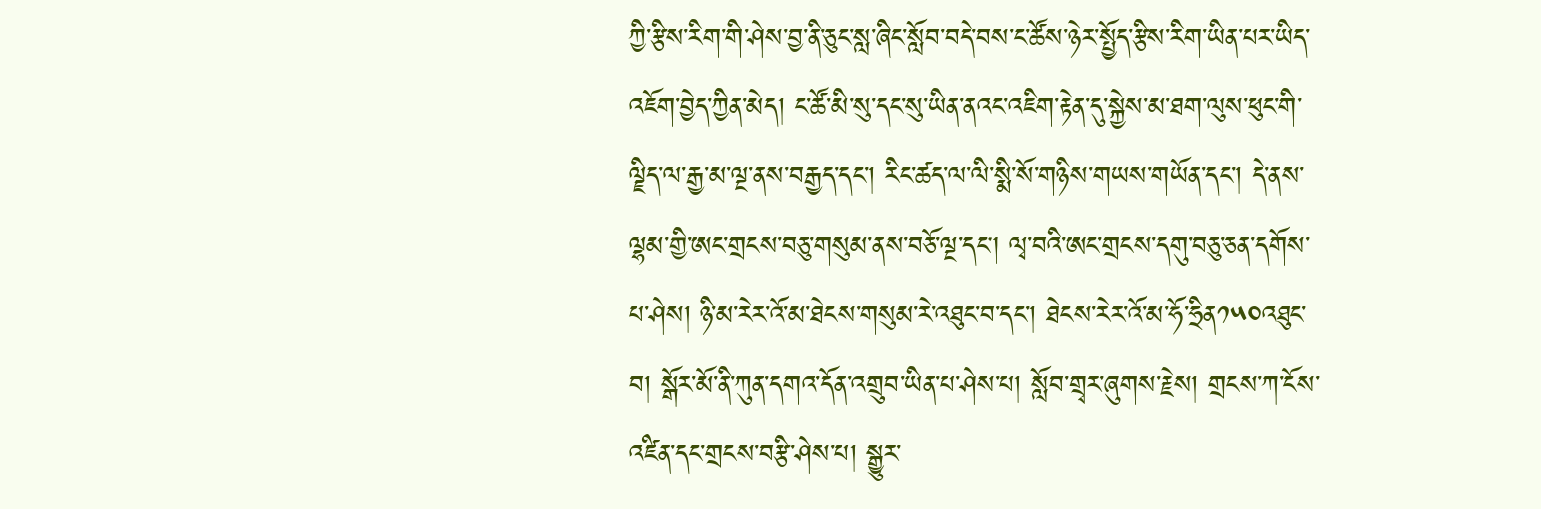ཀྱི་རྩིས་རིག་གི་ཤེས་བྱ་ནི་ཅུང་སླ་ཞིང་སློབ་བདེ་བས་ང་ཚོས་ཉེར་སྤྱོད་རྩིས་རིག་ཡིན་པར་ཡིད་འཇོག་བྱེད་ཀྱིན་མེད། ང་ཚོ་མི་སུ་དང་སུ་ཡིན་ནའང་འཇིག་རྟེན་དུ་སྐྱེས་མ་ཐག་ལུས་ཕུང་གི་ལྗིད་ལ་རྒྱ་མ་ལྔ་ནས་བརྒྱད་དང་། རིང་ཚད་ལ་ལི་སྨི་སོ་གཉིས་གཡས་གཡོན་དང་། དེ་ནས་ལྷམ་གྱི་ཨང་གྲངས་བཅུ་གསུམ་ནས་བཅོ་ལྔ་དང། ལྭ་བའི་ཨང་གྲངས་དགུ་བཅུ་ཅན་དགོས་པ་ཤེས། ཉི་མ་རེར་འོ་མ་ཐེངས་གསུམ་རེ་འཐུང་བ་དང་། ཐེངས་རེར་འོ་མ་ཧོ་ཧྲིན༡༥༠འཐུང་བ། སྒོར་མོ་ནི་ཀུན་དགའ་དོན་འགྲུབ་ཡིན་པ་ཤེས་པ། སློབ་གྲྭར་ཞུགས་རྗེས། གྲངས་ཀ་ངོས་འཛིན་དང་གྲངས་བརྩི་ཤེས་པ། སྒྱུར་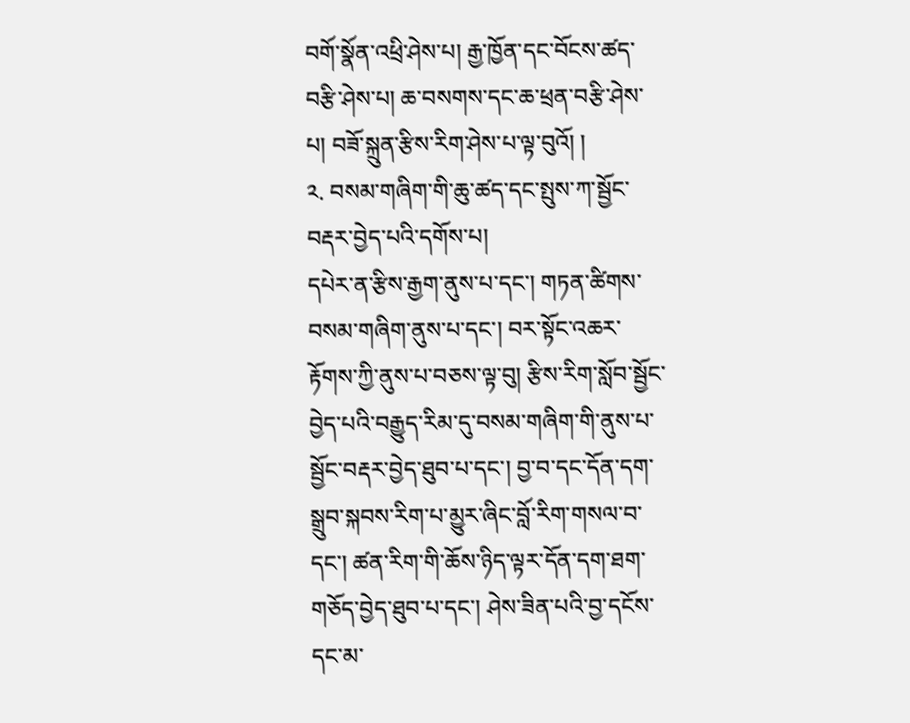བགོ་སྣོན་འཕྲི་ཤེས་པ། རྒྱ་ཁྱོན་དང་བོངས་ཚད་བརྩི་ཤེས་པ། ཆ་བསགས་དང་ཆ་ཕྲན་བརྩི་ཤེས་པ། བཟོ་སྐྲུན་རྩིས་རིག་ཤེས་པ་ལྟ་བུའོ། །
༢. བསམ་གཞིག་གི་ཆུ་ཚད་དང་སྤུས་ཀ་སྦྱོང་བརྡར་བྱེད་པའི་དགོས་པ།
དཔེར་ན་རྩིས་རྒྱག་ནུས་པ་དང་། གཏན་ཚིགས་བསམ་གཞིག་ནུས་པ་དང་། བར་སྟོང་འཆར་རྟོགས་ཀྱི་ནུས་པ་བཅས་ལྟ་བུ། རྩིས་རིག་སློབ་སྦྱོང་བྱེད་པའི་བརྒྱུད་རིམ་དུ་བསམ་གཞིག་གི་ནུས་པ་སྦྱོང་བརྡར་བྱེད་ཐུབ་པ་དང་། བྱ་བ་དང་དོན་དག་སྒྲུབ་སྐབས་རིག་པ་མྱུར་ཞིང་བློ་རིག་གསལ་བ་དང་། ཚན་རིག་གི་ཆོས་ཉིད་ལྟར་དོན་དག་ཐག་གཅོད་བྱེད་ཐུབ་པ་དང་། ཤེས་ཟིན་པའི་བྱ་དངོས་དང་མ་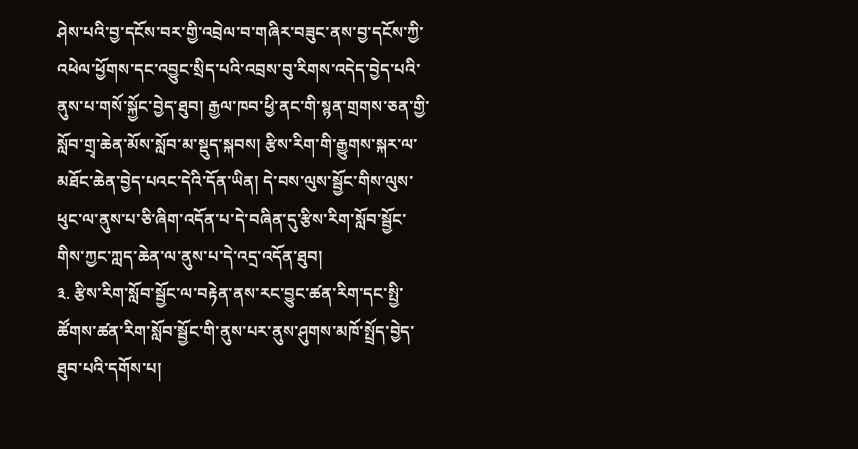ཤེས་པའི་བྱ་དངོས་བར་གྱི་འབྲེལ་བ་གཞིར་བཟུང་ནས་བྱ་དངོས་ཀྱི་འཕེལ་ཕྱོགས་དང་འབྱུང་སྲིད་པའི་འབྲས་བུ་རིགས་འདེད་བྱེད་པའི་ནུས་པ་གསོ་སྐྱོང་བྱེད་ཐུབ། རྒྱལ་ཁབ་ཕྱི་ནང་གི་སྙན་གྲགས་ཅན་གྱི་སློབ་གྲྭ་ཆེན་མོས་སློབ་མ་སྡུད་སྐབས། རྩིས་རིག་གི་རྒྱུགས་སྐར་ལ་མཐོང་ཆེན་བྱེད་པའང་དེའི་དོན་ཡིན། དེ་བས་ལུས་སྦྱོང་གིས་ལུས་ཕུང་ལ་ནུས་པ་ཅི་ཞིག་འདོན་པ་དེ་བཞིན་དུ་རྩིས་རིག་སློབ་སྦྱོང་གིས་ཀྱང་ཀླད་ཆེན་ལ་ནུས་པ་དེ་འདྲ་འདོན་ཐུབ།
༣. རྩིས་རིག་སློབ་སྦྱོང་ལ་བརྟེན་ནས་རང་བྱུང་ཚན་རིག་དང་སྤྱི་ཚོགས་ཚན་རིག་སློབ་སྦྱོང་གི་ནུས་པར་ནུས་ཤུགས་མཁོ་སྤྲོད་བྱེད་ཐུབ་པའི་དགོས་པ།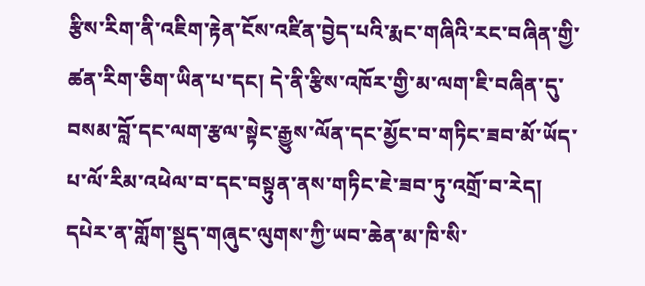རྩིས་རིག་ནི་འཇིག་རྟེན་ངོས་འཛིན་བྱེད་པའི་རྨང་གཞིའི་རང་བཞིན་གྱི་ཚན་རིག་ཅིག་ཡིན་པ་དང། དེ་ནི་རྩིས་འཁོར་གྱི་མ་ལག་ཇི་བཞིན་དུ་བསམ་བློ་དང་ལག་རྩལ་སྟེང་རྒྱུས་ལོན་དང་མྱོང་བ་གཏིང་ཟབ་མོ་ཡོད་པ་ལོ་རིམ་འཕེལ་བ་དང་བསྟུན་ནས་གཏིང་ཇེ་ཟབ་ཏུ་འགྲོ་བ་རེད། དཔེར་ན་གློག་སྡུད་གཞུང་ལུགས་ཀྱི་ཡབ་ཆེན་མ་ཁི་སི་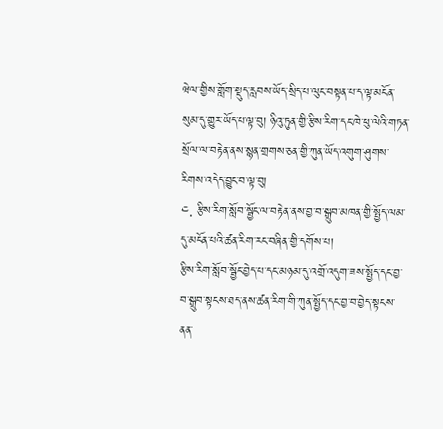ཝེལ་གྱིས་གློག་སྡུད་རླབས་ཡོད་སྲིད་པ་ལུང་བསྟན་པ་ད་ལྟ་མངོན་སུམ་དུ་གྱུར་ཡོད་པ་ལྟ་བུ། ཉིའུ་ཏུན་གྱི་རྩིས་རིག་དང་ཁེ་ཕུ་ལེའི་གཏན་སྲོལ་ལ་བརྟེན་ནས་སྙན་གྲགས་ཅན་གྱི་ཀུན་ཡོད་འགུག་ཤུགས་རིགས་འདེད་བྱུང་བ་ལྟ་བུ།
༤. རྩིས་རིག་སློབ་སྦྱོང་ལ་བརྟེན་ནས་བྱ་བ་སྒྲུབ་མཁན་གྱི་སྤྱོད་ལམ་དུ་མངོན་པའི་ཚན་རིག་རང་བཞིན་གྱི་དགོས་པ།
རྩིས་རིག་སློབ་སྦྱོང་བྱེད་པ་དང་མཉམ་དུ་འགྲོ་འདུག་ཟས་སྤྱོད་དང་བྱ་བ་སྒྲུབ་སྟངས་ཐད་ནས་ཚན་རིག་གི་ཀུན་སྤྱོད་དང་བྱ་བ་བྱེད་སྟངས་ནན་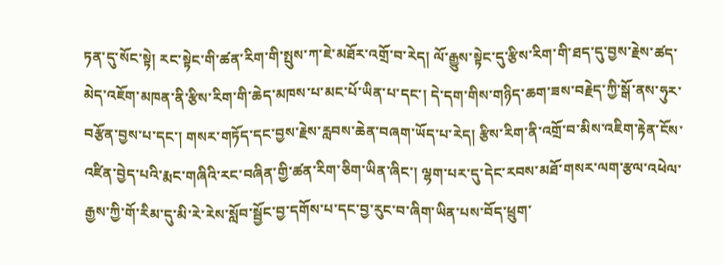ཏན་དུ་སོང་སྟེ། རང་སྟེང་གི་ཚན་རིག་གི་སྤུས་ཀ་ཇེ་མཐོར་འགྲོ་བ་རེད། ལོ་རྒྱུས་སྟེང་དུ་རྩིས་རིག་གི་ཐད་དུ་བྱས་རྗེས་ཚད་མེད་འཇོག་མཁན་ནི་རྩིས་རིག་གི་ཆེད་མཁས་པ་མང་པོ་ཡིན་པ་དང་། དེ་དག་གིས་གཉིད་ཆག་ཟས་བརྗེད་ཀྱི་སྒོ་ནས་ཧུར་བརྩོན་བྱས་པ་དང་། གསར་གཏོད་དང་བྱས་རྗེས་རླབས་ཆེན་བཞག་ཡོད་པ་རེད། རྩིས་རིག་ནི་འགྲོ་བ་མིས་འཇིག་རྟེན་ངོས་འཛིན་བྱེད་པའི་རྨང་གཞིའི་རང་བཞིན་གྱི་ཚན་རིག་ཅིག་ཡིན་ཞིང་། ལྷག་པར་དུ་དེང་རབས་མཐོ་གསར་ལག་རྩལ་འཕེལ་རྒྱས་ཀྱི་གོ་རིམ་དུ་མི་རེ་རེས་སློབ་སྦྱོང་བྱ་དགོས་པ་དང་བྱ་རུང་བ་ཞིག་ཡིན་པས་བོད་ཕྲུག་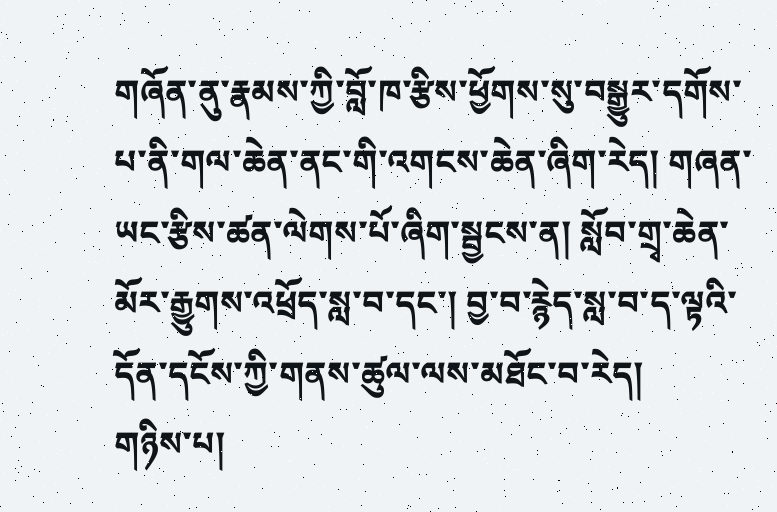གཞོན་ནུ་རྣམས་ཀྱི་བློ་ཁ་རྩིས་ཕྱོགས་སུ་བསྒྱུར་དགོས་པ་ནི་གལ་ཆེན་ནང་གི་འགངས་ཆེན་ཞིག་རེད། གཞན་ཡང་རྩིས་ཚན་ལེགས་པོ་ཞིག་སྦྱངས་ན། སློབ་གྲྭ་ཆེན་མོར་རྒྱུགས་འཕྲོད་སླ་བ་དང་། བྱ་བ་རྙེད་སླ་བ་ད་ལྟའི་དོན་དངོས་ཀྱི་གནས་ཚུལ་ལས་མཐོང་བ་རེད།
གཉིས་པ།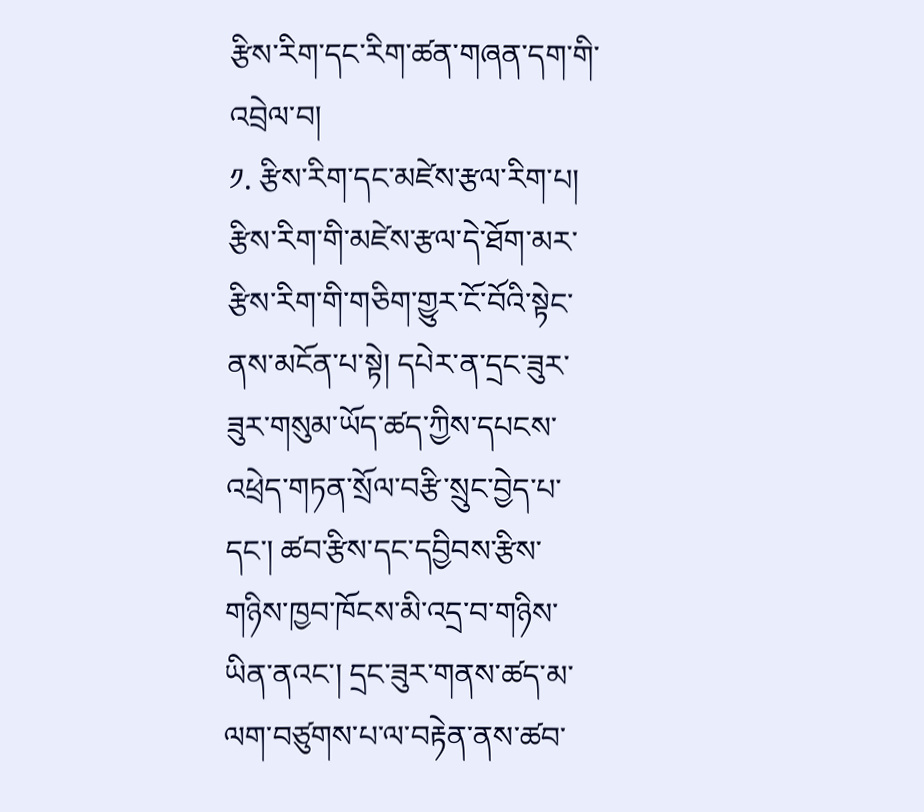རྩིས་རིག་དང་རིག་ཚན་གཞན་དག་གི་འབྲེལ་བ།
༡. རྩིས་རིག་དང་མཛེས་རྩལ་རིག་པ།
རྩིས་རིག་གི་མཛེས་རྩལ་དེ་ཐོག་མར་རྩིས་རིག་གི་གཅིག་གྱུར་ངོ་བོའི་སྟེང་ནས་མངོན་པ་སྟེ། དཔེར་ན་དྲང་ཟུར་ཟུར་གསུམ་ཡོད་ཚད་ཀྱིས་དཔངས་འཕྲེད་གཏན་སྲོལ་བརྩི་སྲུང་བྱེད་པ་དང་། ཚབ་རྩིས་དང་དབྱིབས་རྩིས་གཉིས་ཁྱབ་ཁོངས་མི་འདྲ་བ་གཉིས་ཡིན་ནའང་། དྲང་ཟུར་གནས་ཚད་མ་ལག་བཙུགས་པ་ལ་བརྟེན་ནས་ཚབ་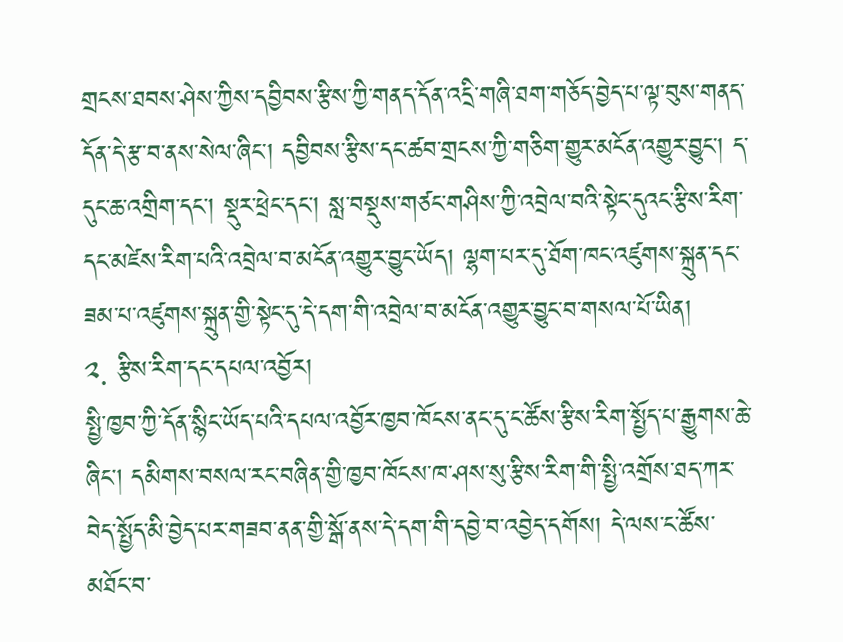གྲངས་ཐབས་ཤེས་ཀྱིས་དབྱིབས་རྩིས་ཀྱི་གནད་དོན་འདྲི་གཞི་ཐག་གཅོད་བྱེད་པ་ལྟ་བུས་གནད་དོན་དེ་རྩ་བ་ནས་སེལ་ཞིང་། དབྱིབས་རྩིས་དང་ཚབ་གྲངས་ཀྱི་གཅིག་གྱུར་མངོན་འགྱུར་བྱུང་། ད་དུང་ཆ་འགྲིག་དང་། སྡུར་ཕྲེང་དང་། སླ་བསྡུས་གཙང་གཤིས་ཀྱི་འབྲེལ་བའི་སྟེང་དུའང་རྩིས་རིག་དང་མཛེས་རིག་པའི་འབྲེལ་བ་མངོན་འགྱུར་བྱུང་ཡོད། ལྷག་པར་དུ་ཐོག་ཁང་འཛུགས་སྐྲུན་དང་ཟམ་པ་འཛུགས་སྐྲུན་གྱི་སྟེང་དུ་དེ་དག་གི་འབྲེལ་བ་མངོན་འགྱུར་བྱུང་བ་གསལ་པོ་ཡིན།
༢. རྩིས་རིག་དང་དཔལ་འབྱོར།
སྤྱི་ཁྱབ་ཀྱི་དོན་སྙིང་ཡོད་པའི་དཔལ་འབྱོར་ཁྱབ་ཁོངས་ནང་དུ་ང་ཚོས་རྩིས་རིག་སྤྱོད་པ་རྒྱུགས་ཆེ་ཞིང། དམིགས་བསལ་རང་བཞིན་གྱི་ཁྱབ་ཁོངས་ཁ་ཤས་སུ་རྩིས་རིག་གི་སྤྱི་འགྲོས་ཐད་ཀར་བེད་སྤྱོད་མི་བྱེད་པར་གཟབ་ནན་གྱི་སྒོ་ནས་དེ་དག་གི་དབྱེ་བ་འབྱེད་དགོས། དེ་ལས་ང་ཚོས་མཐོང་བ་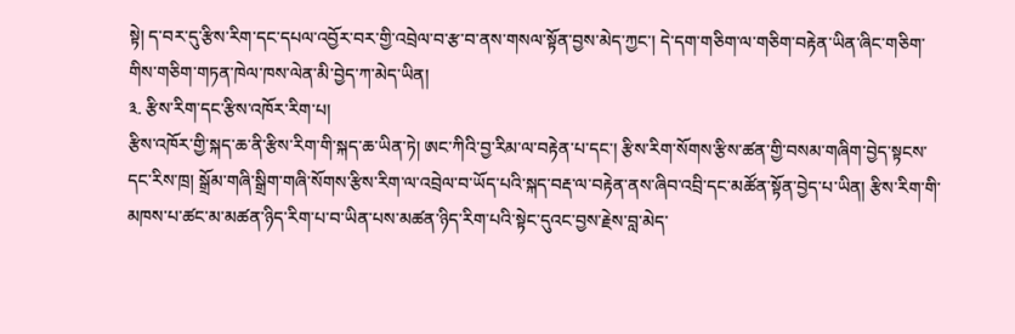སྟེ། ད་བར་དུ་རྩིས་རིག་དང་དཔལ་འབྱོར་བར་གྱི་འབྲེལ་བ་རྩ་བ་ནས་གསལ་སྟོན་བྱས་མེད་ཀྱང་། དེ་དག་གཅིག་ལ་གཅིག་བརྟེན་ཡིན་ཞིང་གཅིག་གིས་གཅིག་གཏན་ཁེལ་ཁས་ལེན་མི་བྱེད་ཀ་མེད་ཡིན།
༣. རྩིས་རིག་དང་རྩིས་འཁོར་རིག་པ།
རྩིས་འཁོར་གྱི་སྐད་ཆ་ནི་རྩིས་རིག་གི་སྐད་ཆ་ཡིན་ཏེ། ཨང་ཀིའི་བྱ་རིམ་ལ་བརྟེན་པ་དང་། རྩིས་རིག་སོགས་རྩིས་ཚན་གྱི་བསམ་གཞིག་བྱེད་སྟངས་དང་རིས་ཁྲ། སྒྲོམ་གཞི་སྒྲིག་གཞི་སོགས་རྩིས་རིག་ལ་འབྲེལ་བ་ཡོད་པའི་སྐད་བརྡ་ལ་བརྟེན་ནས་ཞིབ་འབྲི་དང་མཚོན་སྟོན་བྱེད་པ་ཡིན། རྩིས་རིག་གི་མཁས་པ་ཚང་མ་མཚན་ཉིད་རིག་པ་བ་ཡིན་པས་མཚན་ཉིད་རིག་པའི་སྟེང་དུའང་བྱས་རྗེས་བླ་མེད་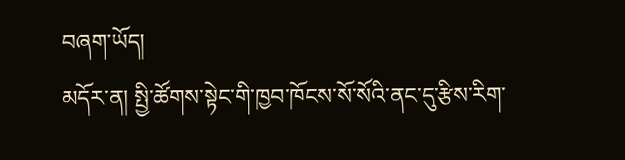བཞག་ཡོད།
མདོར་ན། སྤྱི་ཚོགས་སྟེང་གི་ཁྱབ་ཁོངས་སོ་སོའི་ནང་དུ་རྩིས་རིག་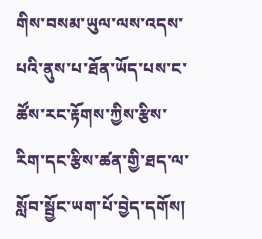གིས་བསམ་ཡུལ་ལས་འདས་པའི་ནུས་པ་ཐོན་ཡོད་པས་ང་ཚོས་རང་རྟོགས་ཀྱིས་རྩིས་རིག་དང་རྩིས་ཚན་གྱི་ཐད་ལ་སློབ་སྦྱོང་ཡག་པོ་བྱེད་དགོས།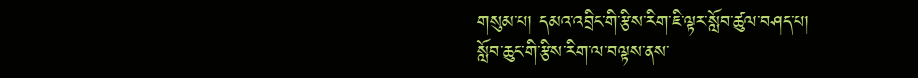གསུམ་པ། དམའ་འབྲིང་གི་རྩིས་རིག་ཇི་ལྟར་སློབ་ཚུལ་བཤད་པ།
སློབ་ཆུང་གི་རྩིས་རིག་ལ་བལྟས་ནས་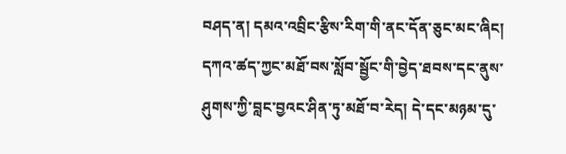བཤད་ན། དམའ་འབྲིང་རྩིས་རིག་གི་ནང་དོན་ཅུང་མང་ཞིང། དཀའ་ཚད་ཀྱང་མཐོ་བས་སློབ་སྦྱོང་གི་བྱེད་ཐབས་དང་ནུས་ཤུགས་ཀྱི་བླང་བྱའང་ཤིན་ཏུ་མཐོ་བ་རེད། དེ་དང་མཉམ་དུ་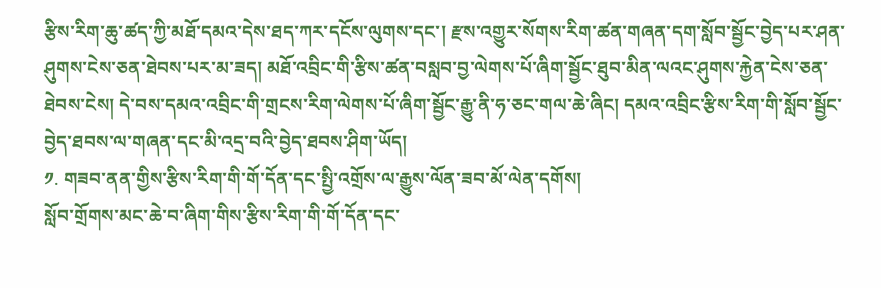རྩིས་རིག་ཆུ་ཚད་ཀྱི་མཐོ་དམའ་དེས་ཐད་ཀར་དངོས་ལུགས་དང་། རྫས་འགྱུར་སོགས་རིག་ཚན་གཞན་དག་སློབ་སྦྱོང་བྱེད་པར་ཤན་ཤུགས་ངེས་ཅན་ཐེབས་པར་མ་ཟད། མཐོ་འབྲིང་གི་རྩིས་ཚན་བསླབ་བྱ་ལེགས་པོ་ཞིག་སྦྱོང་ཐུབ་མིན་ལའང་ཤུགས་རྐྱེན་ངེས་ཅན་ཐེབས་ངེས། དེ་བས་དམའ་འབྲིང་གི་གྲངས་རིག་ལེགས་པོ་ཞིག་སྦྱོང་རྒྱུ་ནི་ཧ་ཅང་གལ་ཆེ་ཞིང། དམའ་འབྲིང་རྩིས་རིག་གི་སློབ་སྦྱོང་བྱེད་ཐབས་ལ་གཞན་དང་མི་འདྲ་བའི་བྱེད་ཐབས་ཤིག་ཡོད།
༡. གཟབ་ནན་གྱིས་རྩིས་རིག་གི་གོ་དོན་དང་སྤྱི་འགྲོས་ལ་རྒྱུས་ལོན་ཟབ་མོ་ལེན་དགོས།
སློབ་གྲོགས་མང་ཆེ་བ་ཞིག་གིས་རྩིས་རིག་གི་གོ་དོན་དང་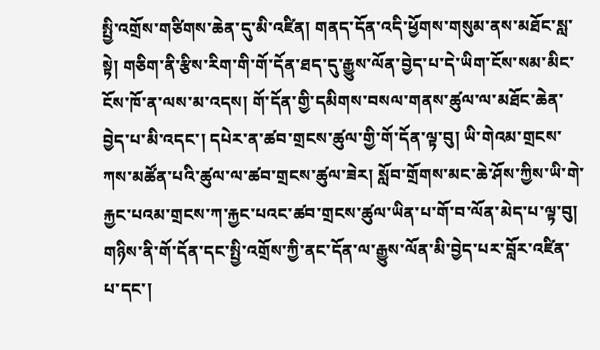སྤྱི་འགྲོས་གཙིགས་ཆེན་དུ་མི་འཛིན། གནད་དོན་འདི་ཕྱོགས་གསུམ་ནས་མཐོང་སླ་སྟེ། གཅིག་ནི་རྩིས་རིག་གི་གོ་དོན་ཐད་དུ་རྒྱུས་ལོན་བྱེད་པ་དེ་ཡིག་ངོས་སམ་མིང་ངོས་ཁོ་ན་ལས་མ་འདས། གོ་དོན་གྱི་དམིགས་བསལ་གནས་ཚུལ་ལ་མཐོང་ཆེན་བྱེད་པ་མི་འདང་། དཔེར་ན་ཚབ་གྲངས་ཚུལ་གྱི་གོ་དོན་ལྟ་བུ། ཡི་གེའམ་གྲངས་ཀས་མཚོན་པའི་ཚུལ་ལ་ཚབ་གྲངས་ཚུལ་ཟེར། སློབ་གྲོགས་མང་ཆེ་ཤོས་ཀྱིས་ཡི་གེ་རྐྱང་པའམ་གྲངས་ཀ་རྐྱང་པའང་ཚབ་གྲངས་ཚུལ་ཡིན་པ་གོ་བ་ལོན་མེད་པ་ལྟ་བུ། གཉིས་ནི་གོ་དོན་དང་སྤྱི་འགྲོས་ཀྱི་ནང་དོན་ལ་རྒྱུས་ལོན་མི་བྱེད་པར་བློར་འཛིན་པ་དང་།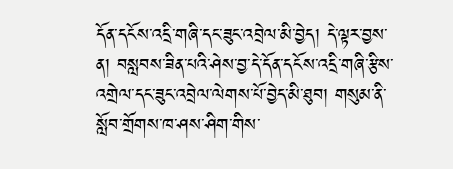དོན་དངོས་འདྲི་གཞི་དང་ཟུང་འབྲེལ་མི་བྱེད། དེ་ལྟར་བྱས་ན། བསླབས་ཟིན་པའི་ཤེས་བྱ་དེ་དོན་དངོས་འདྲི་གཞི་རྩིས་འགྲེལ་དང་ཟུང་འབྲེལ་ལེགས་པོ་བྱེད་མི་ཐུབ། གསུམ་ནི་སློབ་གྲོགས་ཁ་ཤས་ཤིག་གིས་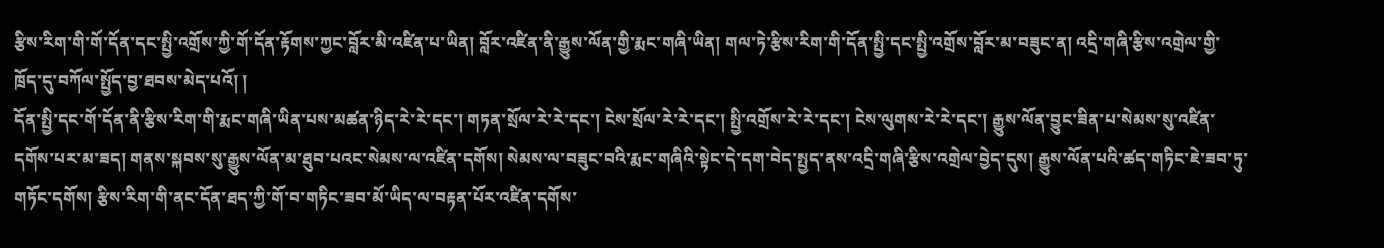རྩིས་རིག་གི་གོ་དོན་དང་སྤྱི་འགྲོས་ཀྱི་གོ་དོན་རྟོགས་ཀྱང་བློར་མི་འཛིན་པ་ཡིན། བློར་འཛིན་ནི་རྒྱུས་ལོན་གྱི་རྨང་གཞི་ཡིན། གལ་ཏེ་རྩིས་རིག་གི་དོན་སྤྱི་དང་སྤྱི་འགྲོས་བློར་མ་བཟུང་ན། འདྲི་གཞི་རྩིས་འགྲེལ་གྱི་ཁྲོད་དུ་བཀོལ་སྤྱོད་བྱ་ཐབས་མེད་པའོ། །
དོན་སྤྱི་དང་གོ་དོན་ནི་རྩིས་རིག་གི་རྨང་གཞི་ཡིན་པས་མཚན་ཉིད་རེ་རེ་དང་། གཏན་སྲོལ་རེ་རེ་དང་། ངེས་སྲོལ་རེ་རེ་དང་། སྤྱི་འགྲོས་རེ་རེ་དང་། ངེས་ལུགས་རེ་རེ་དང་། རྒྱུས་ལོན་བྱུང་ཟིན་པ་སེམས་སུ་འཛིན་དགོས་པར་མ་ཟད། གནས་སྐབས་སུ་རྒྱུས་ལོན་མ་ཐུབ་པའང་སེམས་ལ་འཛིན་དགོས། སེམས་ལ་བཟུང་བའི་རྨང་གཞིའི་སྟེང་དེ་དག་བེད་སྤྱད་ནས་འདྲི་གཞི་རྩིས་འགྲེལ་བྱེད་དུས། རྒྱུས་ལོན་པའི་ཚད་གཏིང་ཇེ་ཟབ་ཏུ་གཏོང་དགོས། རྩིས་རིག་གི་ནང་དོན་ཐད་ཀྱི་གོ་བ་གཏིང་ཟབ་མོ་ཡིད་ལ་བརྟན་པོར་འཛིན་དགོས་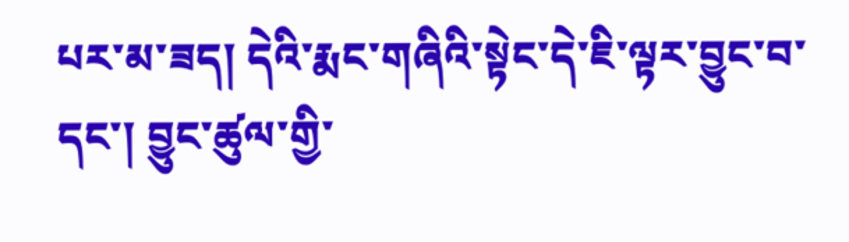པར་མ་ཟད། དེའི་རྨང་གཞིའི་སྟེང་དེ་ཇི་ལྟར་བྱུང་བ་དང་། བྱུང་ཚུལ་གྱི་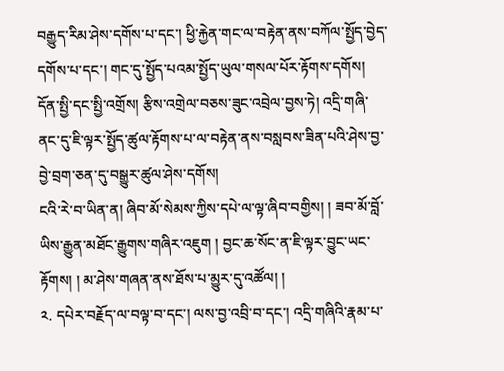བརྒྱུད་རིམ་ཤེས་དགོས་པ་དང་། ཕྱི་རྐྱེན་གང་ལ་བརྟེན་ནས་བཀོལ་སྤྱོད་བྱེད་དགོས་པ་དང་། གང་དུ་སྤྱོད་པའམ་སྤྱོད་ཡུལ་གསལ་པོར་རྟོགས་དགོས། དོན་སྤྱི་དང་སྤྱི་འགྲོས། རྩིས་འགྲེལ་བཅས་ཟུང་འབྲེལ་བྱས་ཏེ། འདྲི་གཞི་ནང་དུ་ཇི་ལྟར་སྤྱོད་ཚུལ་རྟོགས་པ་ལ་བརྟེན་ནས་བསླབས་ཟིན་པའི་ཤེས་བྱ་བྱེ་བྲག་ཅན་དུ་བསྒྱུར་ཚུལ་ཤེས་དགོས།
ངའི་རེ་བ་ཡིན་ན། ཞིབ་མོ་སེམས་ཀྱིས་དཔེ་ལ་ལྟ་ཞིབ་བགྱིས། ། ཟབ་མོ་བློ་ཡིས་རྒྱུན་མཐོང་རྒྱུགས་གཞིར་འཇུག ། བྱང་ཆ་སོང་ན་ཇི་ལྟར་བྱུང་ཡང་རྟོགས། ། མ་ཤེས་གཞན་ནས་ཐོས་པ་མྱུར་དུ་འཚོལ། །
༢. དཔེར་བརྗོད་ལ་བལྟ་བ་དང་། ལས་བྱ་འབྲི་བ་དང་། འདྲི་གཞིའི་རྣམ་པ་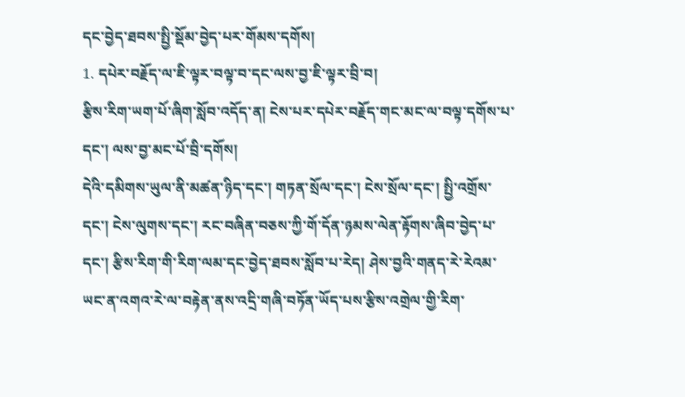དང་བྱེད་ཐབས་སྤྱི་སྡོམ་བྱེད་པར་གོམས་དགོས།
1. དཔེར་བརྗོད་ལ་ཇི་ལྟར་བལྟ་བ་དང་ལས་བྱ་ཇི་ལྟར་བྲི་བ།
རྩིས་རིག་ཡག་པོ་ཞིག་སློབ་འདོད་ན། ངེས་པར་དཔེར་བརྗོད་གང་མང་ལ་བལྟ་དགོས་པ་དང་། ལས་བྱ་མང་པོ་བྲི་དགོས།
དེའི་དམིགས་ཡུལ་ནི་མཚན་ཉིད་དང་། གཏན་སྲོལ་དང་། ངེས་སྲོལ་དང་། སྤྱི་འགྲོས་དང་། ངེས་ལུགས་དང་། རང་བཞིན་བཅས་ཀྱི་གོ་དོན་ཉམས་ལེན་རྟོགས་ཞིབ་བྱེད་པ་དང་། རྩིས་རིག་གི་རིག་ལམ་དང་བྱེད་ཐབས་སློབ་པ་རེད། ཤེས་བྱའི་གནད་རེ་རེའམ་ཡང་ན་འགའ་རེ་ལ་བརྟེན་ནས་འདྲི་གཞི་བཏོན་ཡོད་པས་རྩིས་འགྲེལ་གྱི་རིག་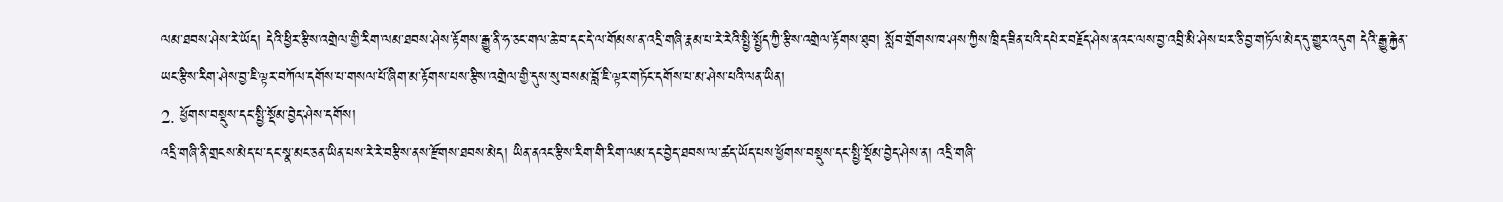ལམ་ཐབས་ཤེས་རེ་ཡོད། དེའི་ཕྱིར་རྩིས་འགྲེལ་གྱི་རིག་ལམ་ཐབས་ཤེས་རྟོགས་རྒྱུ་ནི་ཧ་ཅང་གལ་ཆེ་བ་དང་དེ་ལ་གོམས་ན་འདྲི་གཞི་རྣམ་པ་རེ་རེའི་སྤྱི་སྤྱོད་ཀྱི་རྩིས་འགྲེལ་རྟོགས་ཐུབ། སློབ་གྲོགས་ཁ་ཤས་ཀྱིས་ཁྲིད་ཟིན་པའི་དཔེར་བརྗོད་ཤེས་ནའང་ལས་བྱ་འབྲི་མི་ཤེས་པར་ཅི་བྱ་གཏོལ་མེད་དུ་གྱུར་འདུག དེའི་རྒྱུ་རྐྱེན་ཡང་རྩིས་རིག་ཤེས་བྱ་ཇི་ལྟར་བཀོལ་དགོས་པ་གསལ་པོ་ཞིག་མ་རྟོགས་པས་རྩིས་འགྲེལ་གྱི་དུས་སུ་བསམ་བློ་ཇི་ལྟར་གཏོང་དགོས་པ་མ་ཤེས་པའི་ལན་ཡིན།
2. ཕྱོགས་བསྡུས་དང་སྤྱི་སྡོམ་བྱེད་ཤེས་དགོས།
འདྲི་གཞི་ནི་གྲངས་མེད་པ་དང་སྣ་མང་ཅན་ཡིན་པས་རེ་རེ་བརྩིས་ནས་རྫོགས་ཐབས་མེད། ཡིན་ནའང་རྩིས་རིག་གི་རིག་ལམ་དང་བྱེད་ཐབས་ལ་ཚད་ཡོད་པས་ཕྱོགས་བསྡུས་དང་སྤྱི་སྡོམ་བྱེད་ཤེས་ན། འདྲི་གཞི་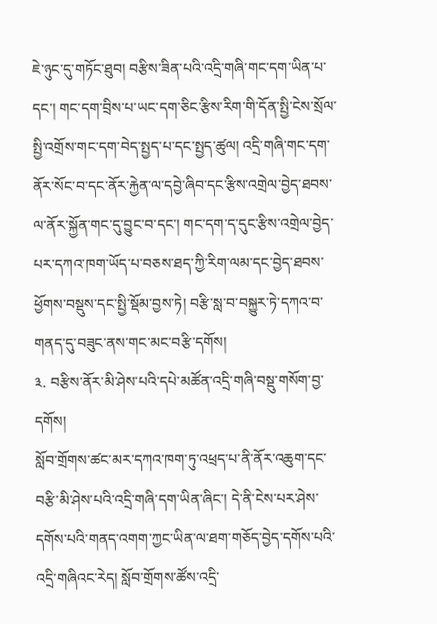ཇེ་ཉུང་དུ་གཏོང་ཐུབ། བརྩིས་ཟིན་པའི་འདྲི་གཞི་གང་དག་ཡིན་པ་དང་། གང་དག་བྲིས་པ་ཡང་དག་ཅིང་རྩིས་རིག་གི་དོན་སྤྱི་ངེས་སྲོལ་སྤྱི་འགྲོས་གང་དག་བེད་སྤྱད་པ་དང་སྤྱད་ཚུལ། འདྲི་གཞི་གང་དག་ནོར་སོང་བ་དང་ནོར་རྐྱེན་ལ་དབྱེ་ཞིབ་དང་རྩིས་འགྲེལ་བྱེད་ཐབས་ལ་ནོར་སྐྱོན་གང་དུ་བྱུང་བ་དང་། གང་དག་ད་དུང་རྩིས་འགྲེལ་བྱེད་པར་དཀའ་ཁག་ཡོད་པ་བཅས་ཐད་ཀྱི་རིག་ལམ་དང་བྱེད་ཐབས་ཕྱོགས་བསྡུས་དང་སྤྱི་སྡོམ་བྱས་ཏེ། བརྩི་སླ་བ་བསྐྱུར་ཏེ་དཀའ་བ་གནད་དུ་བཟུང་ནས་གང་མང་བརྩི་དགོས།
༣. བརྩིས་ནོར་མི་ཤེས་པའི་དཔེ་མཚོན་འདྲི་གཞི་བསྡུ་གསོག་བྱ་དགོས།
སློབ་གྲོགས་ཚང་མར་དཀའ་ཁག་ཏུ་འཕྲད་པ་ནི་ནོར་འཆུག་དང་བརྩི་མི་ཤེས་པའི་འདྲི་གཞི་དག་ཡིན་ཞིང་། དེ་ནི་ངེས་པར་ཤེས་དགོས་པའི་གནད་འགག་ཀྱང་ཡིན་ལ་ཐག་གཅོད་བྱེད་དགོས་པའི་འདྲི་གཞིའང་རེད། སློབ་གྲོགས་ཚོས་འདྲི་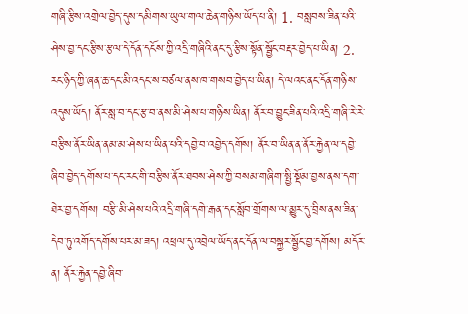གཞི་རྩིས་འགྲེལ་བྱེད་དུས་དམིགས་ཡུལ་གལ་ཆེན་གཉིས་ཡོད་པ་ནི། 1. བསླབས་ཟིན་པའི་ཤེས་བྱ་དང་རྩིས་རྩལ་དེ་དོན་དངོས་ཀྱི་འདྲི་གཞིའི་ནང་དུ་རྩིས་སྟོན་སྦྱོང་བརྡར་བྱེད་པ་ཡིན། 2. རང་ཉིད་ཀྱི་ཞན་ཆ་དང་མི་འདང་ས་བཙལ་ནས་ཁ་གསབ་བྱེད་པ་ཡིན། དེ་ལའང་ནང་དོན་གཉིས་འདུས་ཡོད། ནོར་སླ་བ་དང་རྩ་བ་ནས་མི་ཤེས་པ་གཉིས་ཡིན། ནོར་བ་བྱུང་ཟིན་པའི་འདྲི་གཞི་རེ་རེ་བརྩིས་ནོར་ཡིན་ནམ་མ་ཤེས་པ་ཡིན་པའི་དབྱེ་བ་འབྱེད་དགོས། ནོར་བ་ཡིན་ན་ནོར་རྐྱེན་ལ་དབྱེ་ཞིབ་བྱེད་དགོས་པ་དང་རང་གི་བརྩིས་ནོར་ཐབས་ཤེས་ཀྱི་བསམ་གཞིག་སྤྱི་སྡོམ་བྱས་ནས་དག་ཐེར་བྱ་དགོས། བརྩི་མི་ཤེས་པའི་འདྲི་གཞི་དགེ་རྒན་དང་སློབ་གྲོགས་ལ་མྱུར་དུ་བྲིས་ནས་ཟིན་དེབ་ཏུ་འགོད་དགོས་པར་མ་ཟད། འཕྲལ་དུ་འབྲེལ་ཡོད་ནང་དོན་ལ་བསྐྱར་སྦྱོང་བྱ་དགོས། མདོར་ན། ནོར་རྐྱེན་དབྱེ་ཞིབ་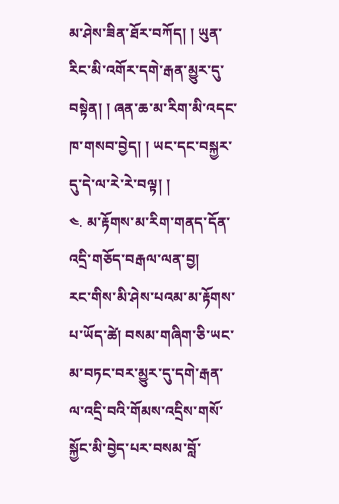མ་ཤེས་ཟིན་ཐོར་བཀོད། ། ཡུན་རིང་མི་འགོར་དགེ་རྒན་མྱུར་དུ་བསྟེན། ། ཞན་ཆ་མ་རིག་མི་འདང་ཁ་གསབ་བྱེད། ། ཡང་དང་བསྐྱར་དུ་དེ་ལ་རེ་རེ་བལྟ། །
༤. མ་རྟོགས་མ་རིག་གནད་དོན་འདྲི་གཅོད་བརྒལ་ལན་བྱ།
རང་གིས་མི་ཤེས་པའམ་མ་རྟོགས་པ་ཡོད་ཚེ། བསམ་གཞིག་ཅི་ཡང་མ་བཏང་བར་མྱུར་དུ་དགེ་རྒན་ལ་འདྲི་བའི་གོམས་འདྲིས་གསོ་སྐྱོང་མི་བྱེད་པར་བསམ་བློ་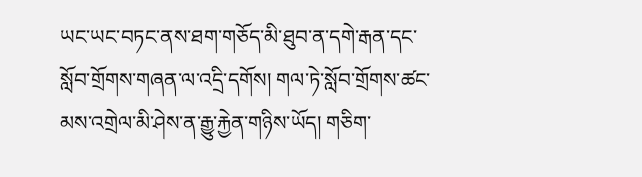ཡང་ཡང་བཏང་ནས་ཐག་གཅོད་མི་ཐུབ་ན་དགེ་རྒན་དང་སློབ་གྲོགས་གཞན་ལ་འདྲི་དགོས། གལ་ཏེ་སློབ་གྲོགས་ཚང་མས་འགྲེལ་མི་ཤེས་ན་རྒྱུ་རྐྱེན་གཉིས་ཡོད། གཅིག་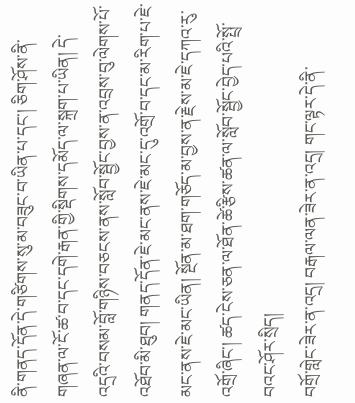ནི་གནད་དོན་དེ་གཙིགས་སུ་མ་བཟུང་བ་ཡིན་པ་དང་། ཅིག་ཤོས་ནི་གཞན་ལ་ངོ་ཚ་བ་དང་དགེ་རྒན་གྱི་སྡིགས་དམོད་ལ་སྐྲག་པ་ཡིན། དེ་འདྲའི་བསམ་བློ་གཉིས་བཅངས་ནས་སློབ་སྦྱོང་བྱས་ན་འབྲས་བུ་ལེགས་པོ་འཐོབ་མི་ཐུབ། གནད་དོན་ཇེ་མང་ནས་ཇེ་མང་དུ་འགྲོ་བ་དང་མ་རིག་པ་ཇེ་མང་ནས་ཇེ་མང་ཡིན། སྔོན་མ་ཐག་གཅོད་མ་བྱས་ན་རྗེས་མ་ཇེ་དཀའ་རུ་འགྲོ་ཞིང་། ཚད་ངེས་ཅན་ལ་ཐོན་ཚེ་རྩིས་ཚན་ལ་སློབ་སྦྱོང་བྱེད་པའི་སྤྲོ་བའང་ཤོར་སྲིད།
བགྲོ་གླེང་ཟེར་ན་འདྲ། བརྒལ་ལན་ཟེར་ན་འདྲ། གང་ལྟར་དེ་ནི་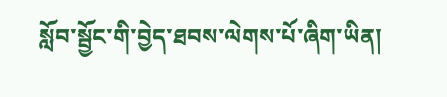སློབ་སྦྱོང་གི་བྱེད་ཐབས་ལེགས་པོ་ཞིག་ཡིན།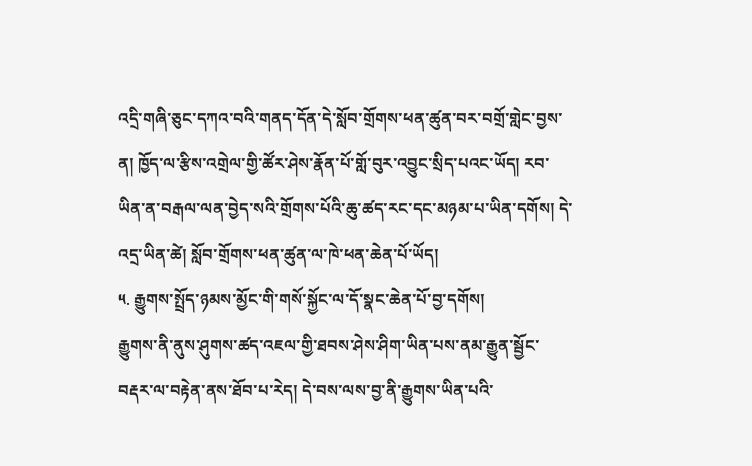འདྲི་གཞི་ཅུང་དཀའ་བའི་གནད་དོན་དེ་སློབ་གྲོགས་ཕན་ཚུན་བར་བགྲོ་གླེང་བྱས་ན། ཁྱོད་ལ་རྩིས་འགྲེལ་གྱི་ཚོར་ཤེས་རྣོན་པོ་གློ་བུར་འབྱུང་སྲིད་པའང་ཡོད། རབ་ཡིན་ན་བརྒལ་ལན་བྱེད་སའི་གྲོགས་པོའི་ཆུ་ཚད་རང་དང་མཉམ་པ་ཡིན་དགོས། དེ་འདྲ་ཡིན་ཚེ། སློབ་གྲོགས་ཕན་ཚུན་ལ་ཁེ་ཕན་ཆེན་པོ་ཡོད།
༥. རྒྱུགས་སྤྲོད་ཉམས་མྱོང་གི་གསོ་སྐྱོང་ལ་དོ་སྣང་ཆེན་པོ་བྱ་དགོས།
རྒྱུགས་ནི་ནུས་ཤུགས་ཚད་འཇལ་གྱི་ཐབས་ཤེས་ཤིག་ཡིན་པས་ནམ་རྒྱུན་སྦྱོང་བརྡར་ལ་བརྟེན་ནས་ཐོབ་པ་རེད། དེ་བས་ལས་བྱ་ནི་རྒྱུགས་ཡིན་པའི་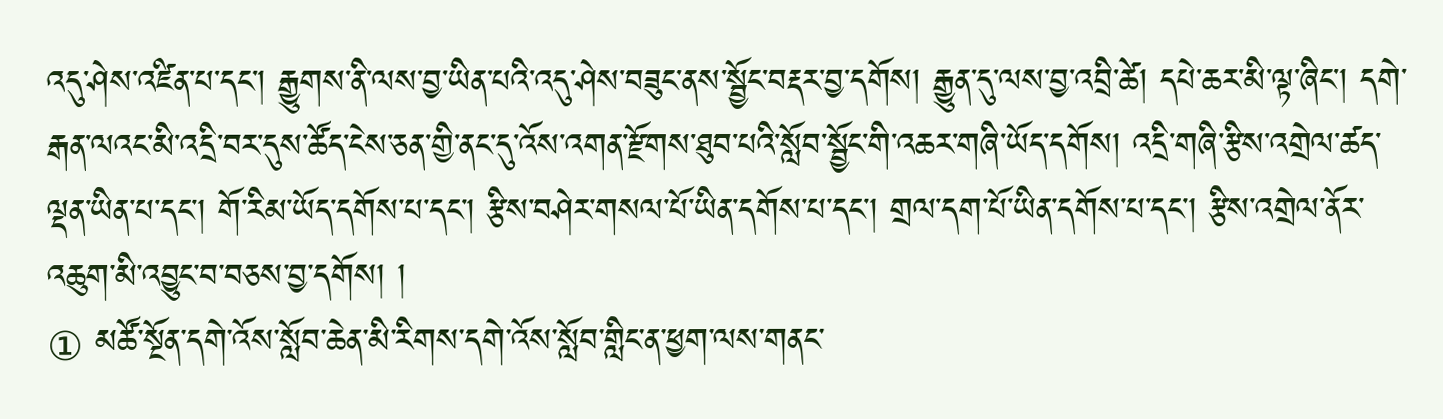འདུ་ཤེས་འཛིན་པ་དང་། རྒྱུགས་ནི་ལས་བྱ་ཡིན་པའི་འདུ་ཤེས་བཟུང་ནས་སྦྱོང་བརྡར་བྱ་དགོས། རྒྱུན་དུ་ལས་བྱ་འབྲི་ཚེ། དཔེ་ཆར་མི་ལྟ་ཞིང་། དགེ་རྒན་ལའང་མི་འདྲི་བར་དུས་ཚོད་ངེས་ཅན་གྱི་ནང་དུ་འོས་འགན་རྫོགས་ཐུབ་པའི་སློབ་སྦྱོང་གི་འཆར་གཞི་ཡོད་དགོས། འདྲི་གཞི་རྩིས་འགྲེལ་ཚད་ལྡན་ཡིན་པ་དང་། གོ་རིམ་ཡོད་དགོས་པ་དང་། རྩིས་བཤེར་གསལ་པོ་ཡིན་དགོས་པ་དང་། གྲལ་དག་པོ་ཡིན་དགོས་པ་དང་། རྩིས་འགྲེལ་ནོར་འཆུག་མི་འབྱུང་བ་བཅས་བྱ་དགོས། །
① མཚོ་སྔོན་དགེ་འོས་སློབ་ཆེན་མི་རིགས་དགེ་འོས་སློབ་གླིང་ན་ཕྱག་ལས་གནང་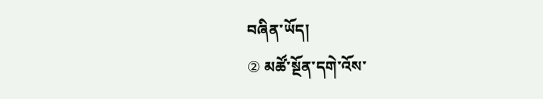བཞིན་ཡོད།
② མཚོ་སྔོན་དགེ་འོས་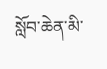སློབ་ཆེན་མི་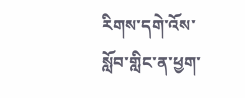རིགས་དགེ་འོས་སློབ་གླིང་ན་ཕྱག་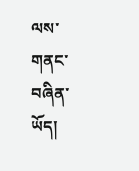ལས་གནང་བཞིན་ཡོད།